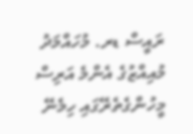ރައީސް ޑރ. މުހައްމަދު މުއިއްޒުގެ އެންމެ އަރިސް މީހުންގެތެރޭގައި ހިމެނޭ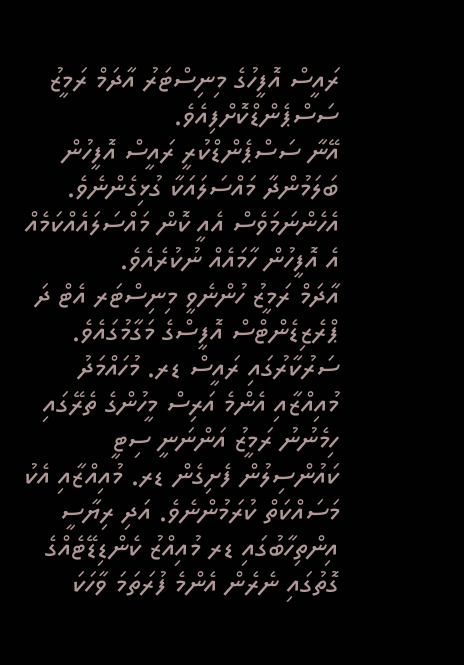ރައީސް އޮފީހުގެ މިނިސްޓަރު އާދަމް ރަމީޒު ސަސްޕެންޑްކޮށްފިއެވެ.
އޭނާ ސަސްޕެންޑްކުރީ ރައީސް އޮފީހުން ބަލަމުންދާ މައްސަލައަކާ ގުޅިގެންނެވެ. އެހެންނަމަވެސް އެއީ ކޮން މައްސަލައެއްކަމެއް އެ އޮފީހުން ހާމައެއް ނުކުރެއެވެ.
އާދަމް ރަމީޒު ހުންނެވީ މިނިސްޓަރ އެޓް ދަ ޕްރެޒިޑެންޓްސް އޮފީސްގެ މަގާމުގައެވެ. ސަރުކާރުގައި ރައީސް ޑރ. މުހައްމަދު މުއިއްޒާއި އެންމެ އަރިސް މީހުންގެ ތެރޭގައި ހިމެނުނު ރަމީޒު އަންނަނީ ސިޓީ ކައުންސިލުން ފެށިގެން ޑރ. މުއިއްޒާއި އެކު މަސައްކަތް ކުރަމުންނެވެ. އަދި ރިޔާސީ އިންތިހާބުގައި ޑރ މުއިއްޒު ކެންޑިޑޭޓެއްގެ ގޮތުގައި ނެރެން އެންމެ ފުރަތަމަ ވާހަކަ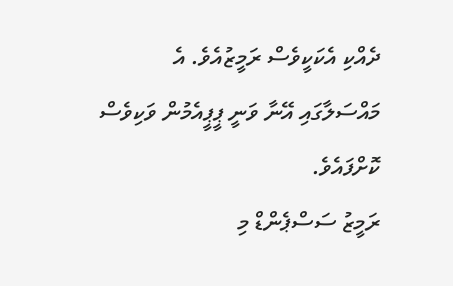ދެއްކި އެކަކީވެސް ރަމީޒުއެވެ. އެ މައްސަލާގައި އޭނާ ވަނީ ޕީޕީއެމުން ވަކިވެސް ކޮށްފައެވެ.
ރަމީޒު ސަސްޕެންޑް މި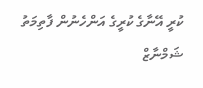ކުރީ އޭނާގެ ކުރީގެ އަންހެނުން ފާތިމަތު ޝަމްނާޒް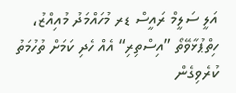އަލީ ސަލީމް ރައީސް ޑރ މުހައްމަދު މުއިއްޒު، ހިތްޕުޅާވޭތޯ ”އިސްތިރި“ އެއް ހެދި ކަމަށް ތުހުމަތު ކުރެވިގެން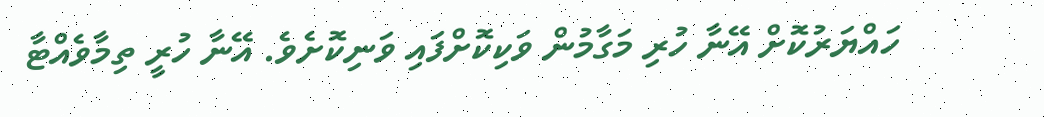ހައްޔަރުކޮށް އޭނާ ހުރި މަގާމުން ވަކިކޮށްފައި ވަނިކޮށެވެ. އޭނާ ހުރީ ތިމާވެއްޓާ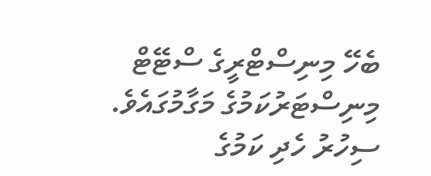ބެހޭ މިނިސްޓްރީގެ ސްޓޭޓް މިނިސްޓަރުކަމުގެ މަގާމުގައެވެ.
ސިހުރު ހެދި ކަމުގެ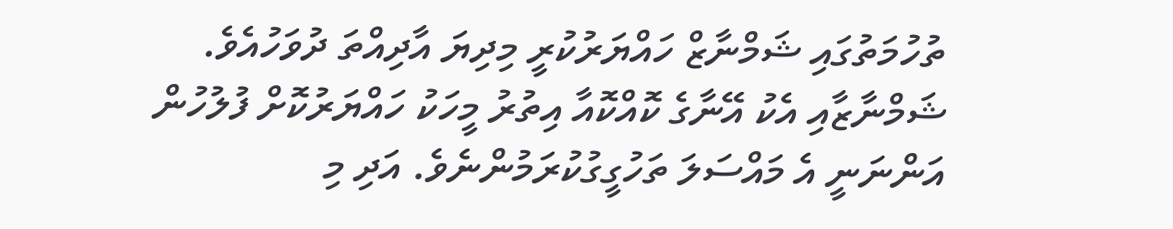ތުހުމަތުގައި ޝަމްނާޒް ހައްޔަރުކުރީ މިދިޔަ އާދިއްތަ ދުވަހުއެވެ. ޝަމްނާޒާއި އެކު އޭނާގެ ކޮއްކޮއާ އިތުރު މީހަކު ހައްޔަރުކޮށް ފުލުހުން އަންނަނީ އެ މައްސަލަ ތަހުގީގުކުރަމުންނެވެ. އަދި މި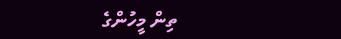ތިން މީހުންގެ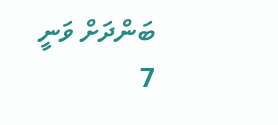ބަންދަށް ވަނީ 7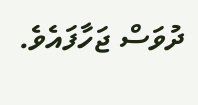ދުވަސް ޖަހާފައެވެ.